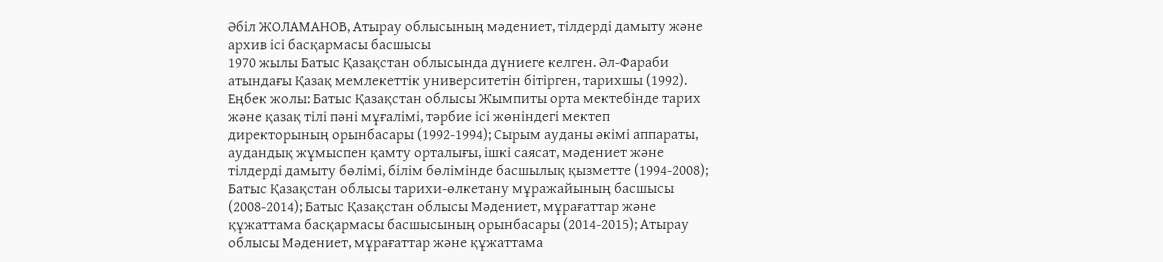Әбіл ЖОЛАМАНОВ, Атырау облысының мәдениет, тілдерді дамыту және архив ісі басқармасы басшысы
1970 жылы Батыс Қазақстан облысында дүниеге келген. Әл-Фараби атындағы Қазақ мемлекеттік университетін бітірген, тарихшы (1992).
Еңбек жолы: Батыс Қазақстан облысы Жымпиты орта мектебінде тарих және қазақ тілі пәні мұғалімі, тәрбие ісі жөніндегі мектеп директорының орынбасары (1992-1994); Сырым ауданы әкімі аппараты, аудандық жұмыспен қамту орталығы, ішкі саясат, мәдениет және тілдерді дамыту бөлімі, білім бөлімінде басшылық қызметте (1994-2008); Батыс Қазақстан облысы тарихи-өлкетану мұражайының басшысы (2008-2014); Батыс Қазақстан облысы Мәдениет, мұрағаттар және құжаттама басқармасы басшысының орынбасары (2014-2015); Атырау облысы Мәдениет, мұрағаттар және құжаттама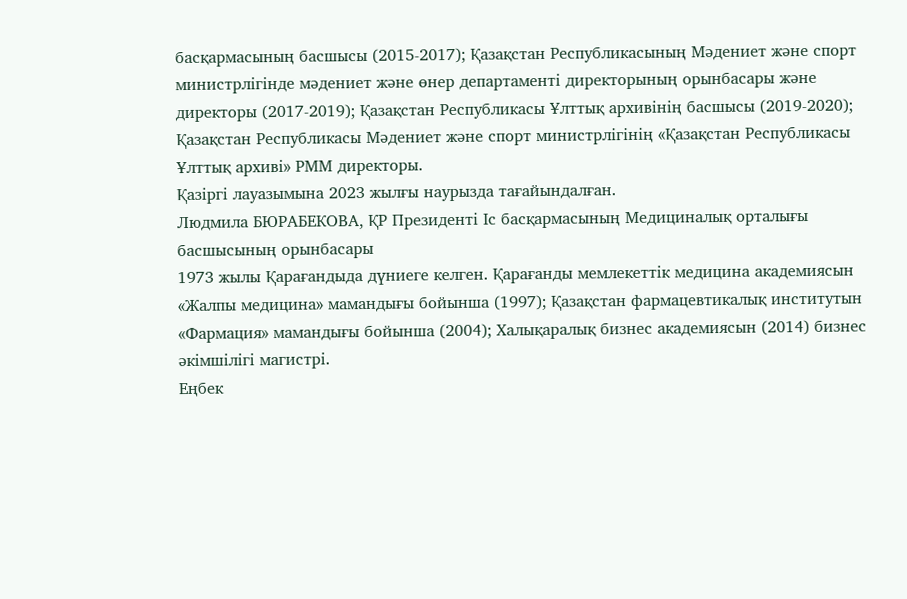басқармасының басшысы (2015-2017); Қазақстан Республикасының Мәдениет және спорт министрлігінде мәдениет және өнер департаменті директорының орынбасары және директоры (2017-2019); Қазақстан Республикасы Ұлттық архивінің басшысы (2019-2020); Қазақстан Республикасы Мәдениет және спорт министрлігінің «Қазақстан Республикасы Ұлттық архиві» РММ директоры.
Қазіргі лауазымына 2023 жылғы наурызда тағайындалған.
Людмила БЮРАБЕКОВА, ҚР Президенті Іс басқармасының Медициналық орталығы басшысының орынбасары
1973 жылы Қарағандыда дүниеге келген. Қарағанды мемлекеттік медицина академиясын «Жалпы медицина» мамандығы бойынша (1997); Қазақстан фармацевтикалық институтын «Фармация» мамандығы бойынша (2004); Халықаралық бизнес академиясын (2014) бизнес әкімшілігі магистрі.
Еңбек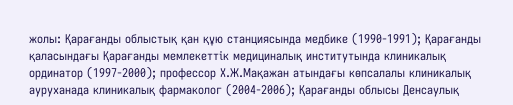жолы: Қарағанды облыстық қан құю станциясында медбике (1990-1991); Қарағанды қаласындағы Қарағанды мемлекеттік медициналық институтында клиникалық ординатор (1997-2000); профессор Х.Ж.Мақажан атындағы көпсалалы клиникалық ауруханада клиникалық фармаколог (2004-2006); Қарағанды облысы Денсаулық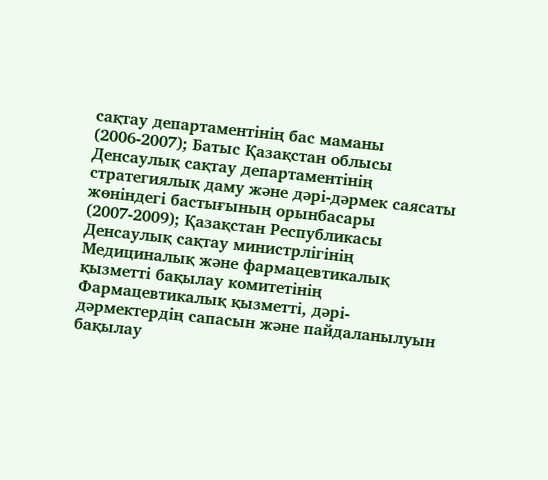сақтау департаментінің бас маманы (2006-2007); Батыс Қазақстан облысы Денсаулық сақтау департаментінің стратегиялық даму және дәрі-дәрмек саясаты жөніндегі бастығының орынбасары (2007-2009); Қазақстан Республикасы Денсаулық сақтау министрлігінің Медициналық және фармацевтикалық қызметті бақылау комитетінің Фармацевтикалық қызметті, дәрі-дәрмектердің сапасын және пайдаланылуын бақылау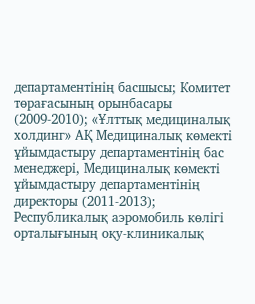департаментінің басшысы; Комитет төрағасының орынбасары (2009-2010); «Ұлттық медициналық холдинг» АҚ Медициналық көмекті ұйымдастыру департаментінің бас менеджері, Медициналық көмекті ұйымдастыру департаментінің директоры (2011-2013); Республикалық аэромобиль көлігі орталығының оқу-клиникалық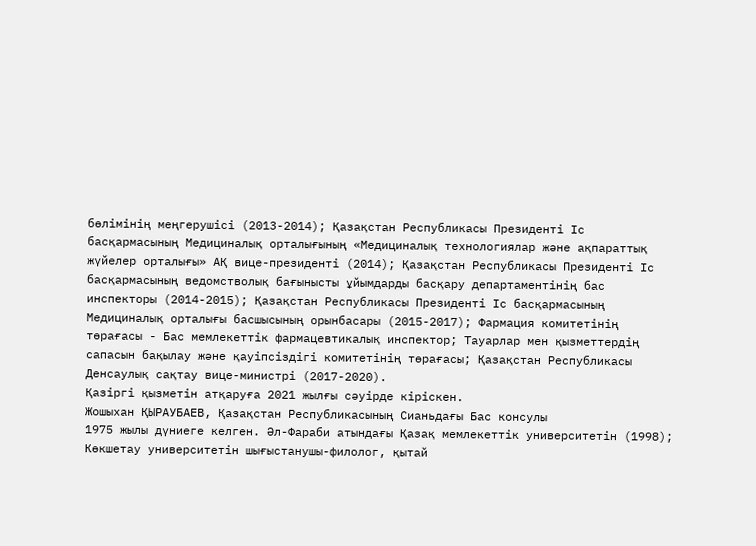бөлімінің меңгерушісі (2013-2014); Қазақстан Республикасы Президенті Іс басқармасының Медициналық орталығының «Медициналық технологиялар және ақпараттық жүйелер орталығы» АҚ вице-президенті (2014); Қазақстан Республикасы Президенті Іс басқармасының ведомстволық бағынысты ұйымдарды басқару департаментінің бас инспекторы (2014-2015); Қазақстан Республикасы Президенті Іс басқармасының Медициналық орталығы басшысының орынбасары (2015-2017); Фармация комитетінің төрағасы - Бас мемлекеттік фармацевтикалық инспектор; Тауарлар мен қызметтердің сапасын бақылау және қауіпсіздігі комитетінің төрағасы; Қазақстан Республикасы Денсаулық сақтау вице-министрі (2017-2020).
Қазіргі қызметін атқаруға 2021 жылғы сәуірде кіріскен.
Жошыхан ҚЫРАУБАЕВ, Қазақстан Республикасының Сианьдағы Бас консулы
1975 жылы дүниеге келген. Әл-Фараби атындағы Қазақ мемлекеттік университетін (1998); Көкшетау университетін шығыстанушы-филолог, қытай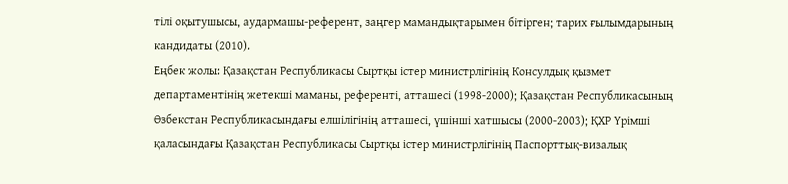тілі оқытушысы, аудармашы-референт, заңгер мамандықтарымен бітірген; тарих ғылымдарының кандидаты (2010).
Еңбек жолы: Қазақстан Республикасы Сыртқы істер министрлігінің Консулдық қызмет департаментінің жетекші маманы, референті, атташесі (1998-2000); Қазақстан Республикасының Өзбекстан Республикасындағы елшілігінің атташесі, үшінші хатшысы (2000-2003); ҚХР Үрімші қаласындағы Қазақстан Республикасы Сыртқы істер министрлігінің Паспорттық-визалық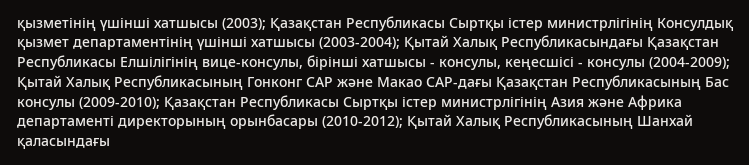қызметінің үшінші хатшысы (2003); Қазақстан Республикасы Сыртқы істер министрлігінің Консулдық қызмет департаментінің үшінші хатшысы (2003-2004); Қытай Халық Республикасындағы Қазақстан Республикасы Елшілігінің вице-консулы, бірінші хатшысы - консулы, кеңесшісі - консулы (2004-2009); Қытай Халық Республикасының Гонконг САР және Макао САР-дағы Қазақстан Республикасының Бас консулы (2009-2010); Қазақстан Республикасы Сыртқы істер министрлігінің Азия және Африка департаменті директорының орынбасары (2010-2012); Қытай Халық Республикасының Шанхай қаласындағы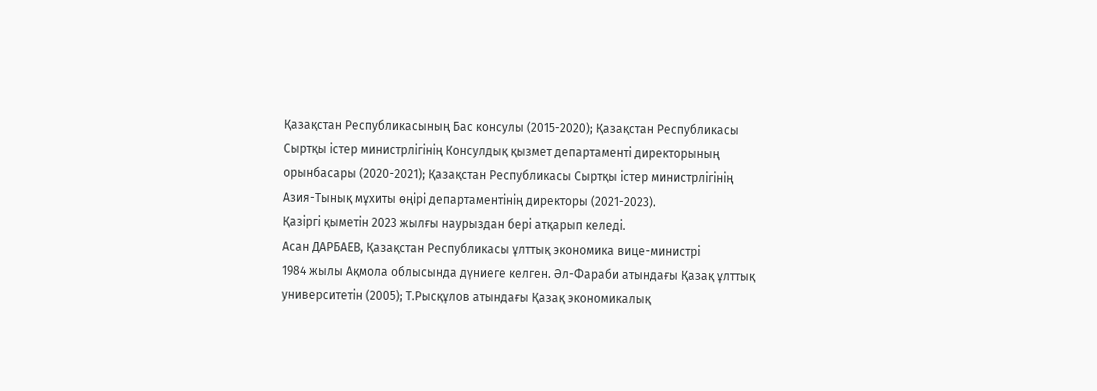Қазақстан Республикасының Бас консулы (2015-2020); Қазақстан Республикасы Сыртқы істер министрлігінің Консулдық қызмет департаменті директорының орынбасары (2020-2021); Қазақстан Республикасы Сыртқы істер министрлігінің Азия-Тынық мұхиты өңірі департаментінің директоры (2021-2023).
Қазіргі қыметін 2023 жылғы наурыздан бері атқарып келеді.
Асан ДАРБАЕВ, Қазақстан Республикасы ұлттық экономика вице-министрі
1984 жылы Ақмола облысында дүниеге келген. Әл-Фараби атындағы Қазақ ұлттық университетін (2005); Т.Рысқұлов атындағы Қазақ экономикалық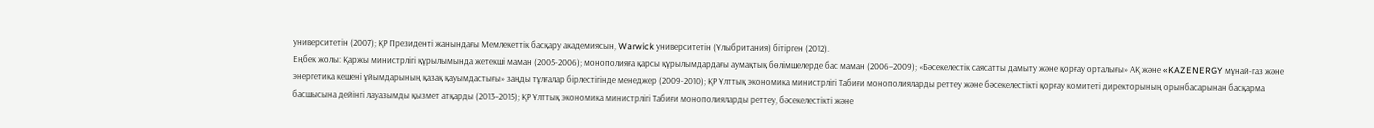университетін (2007); ҚР Президенті жанындағы Мемлекеттік басқару академиясын, Warwick университетін (Ұлыбритания) бітірген (2012).
Еңбек жолы: Қаржы министрлігі құрылымында жетекші маман (2005-2006); монополияға қарсы құрылымдардағы аумақтық бөлімшелерде бас маман (2006–2009); «Бәсекелестік саясатты дамыту және қорғау орталығы» АҚ және «KAZENERGY мұнай-газ және энергетика кешені ұйымдарының қазақ қауымдастығы» заңды тұлғалар бірлестігінде менеджер (2009-2010); ҚР Ұлттық экономика министрлігі Табиғи монополияларды реттеу және бәсекелестікті қорғау комитеті директорының орынбасарынан басқарма басшысына дейінгі лауазымды қызмет атқарды (2013–2015); ҚР Ұлттық экономика министрлігі Табиғи монополияларды реттеу, бәсекелестікті және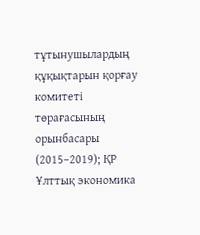тұтынушылардың құқықтарын қорғау комитеті төрағасының орынбасары (2015–2019); ҚР Ұлттық экономика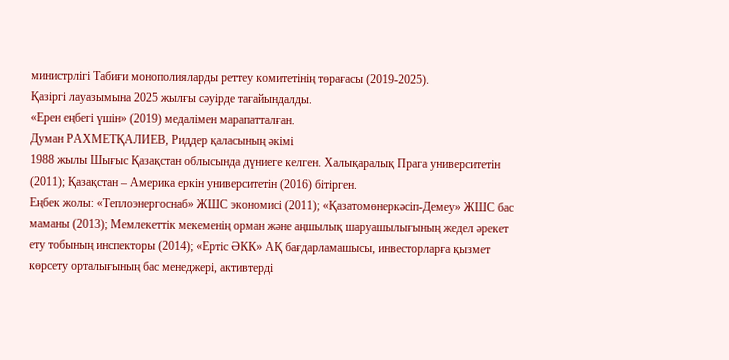министрлігі Табиғи монополияларды реттеу комитетінің төрағасы (2019-2025).
Қазіргі лауазымына 2025 жылғы сәуірде тағайындалды.
«Ерен еңбегі үшін» (2019) медалімен марапатталған.
Думан РАХМЕТҚАЛИЕВ, Риддер қаласының әкімі
1988 жылы Шығыс Қазақстан облысында дүниеге келген. Халықаралық Прага университетін (2011); Қазақстан – Америка еркін университетін (2016) бітірген.
Еңбек жолы: «Теплоэнергоснаб» ЖШС экономисі (2011); «Қазатомөнеркәсіп-Демеу» ЖШС бас маманы (2013); Мемлекеттік мекеменің орман және аңшылық шаруашылығының жедел әрекет ету тобының инспекторы (2014); «Ертіс ӘКК» АҚ бағдарламашысы, инвесторларға қызмет көрсету орталығының бас менеджері, активтерді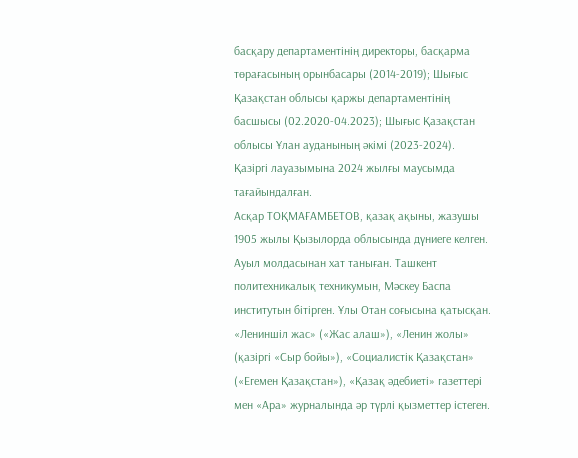басқару департаментінің директоры, басқарма төрағасының орынбасары (2014-2019); Шығыс Қазақстан облысы қаржы департаментінің басшысы (02.2020-04.2023); Шығыс Қазақстан облысы Ұлан ауданының әкімі (2023-2024).
Қазіргі лауазымына 2024 жылғы маусымда тағайындалған.
Асқар ТОҚМАҒАМБЕТОВ, қазақ ақыны, жазушы
1905 жылы Қызылорда облысында дүниеге келген. Ауыл молдасынан хат таныған. Ташкент политехникалық техникумын, Мәскеу Баспа институтын бітірген. Ұлы Отан соғысына қатысқан. «Лениншіл жас» («Жас алаш»), «Ленин жолы» (қазіргі «Сыр бойы»), «Социалистік Қазақстан» («Егемен Қазақстан»), «Қазақ әдебиеті» газеттері мен «Ара» журналында әр түрлі қызметтер істеген.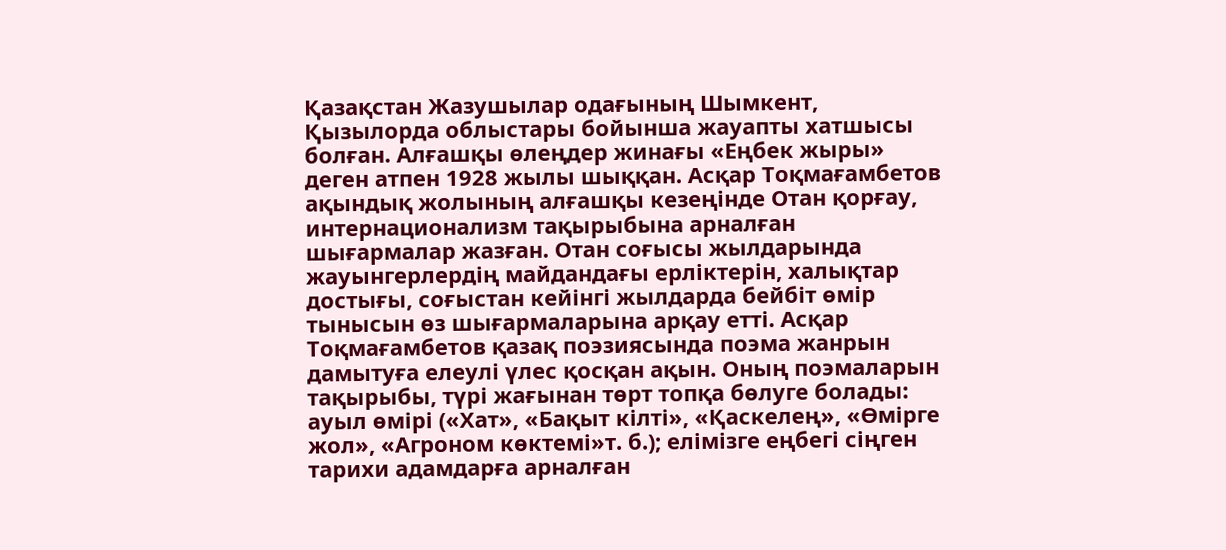Қазақстан Жазушылар одағының Шымкент, Қызылорда облыстары бойынша жауапты хатшысы болған. Алғашқы өлеңдер жинағы «Еңбек жыры» деген атпен 1928 жылы шыққан. Асқар Тоқмағамбетов ақындық жолының алғашқы кезеңінде Отан қорғау, интернационализм тақырыбына арналған шығармалар жазған. Отан соғысы жылдарында жауынгерлердің майдандағы ерліктерін, халықтар достығы, соғыстан кейінгі жылдарда бейбіт өмір тынысын өз шығармаларына арқау етті. Асқар Тоқмағамбетов қазақ поэзиясында поэма жанрын дамытуға елеулі үлес қосқан ақын. Оның поэмаларын тақырыбы, түрі жағынан төрт топқа бөлуге болады: ауыл өмірі («Хат», «Бақыт кілті», «Қаскелең», «Өмірге жол», «Агроном көктемі»т. б.); елімізге еңбегі сіңген тарихи адамдарға арналған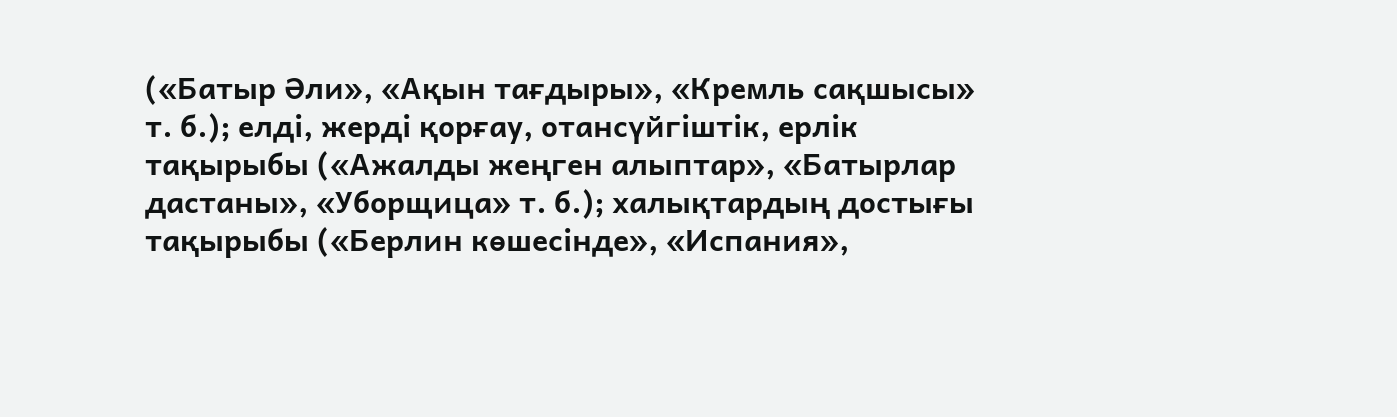(«Батыр Әли», «Ақын тағдыры», «Кремль сақшысы» т. б.); елді, жерді қорғау, отансүйгіштік, ерлік тақырыбы («Ажалды жеңген алыптар», «Батырлар дастаны», «Уборщица» т. б.); халықтардың достығы тақырыбы («Берлин көшесінде», «Испания»,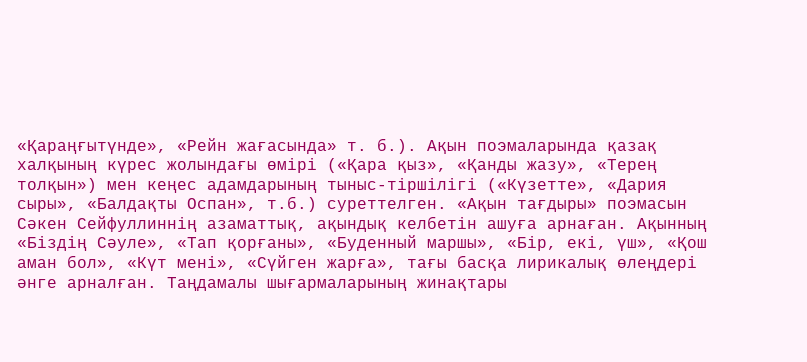«Қараңғытүнде», «Рейн жағасында» т. б.). Ақын поэмаларында қазақ халқының күрес жолындағы өмірі («Қара қыз», «Қанды жазу», «Терең толқын») мен кеңес адамдарының тыныс-тіршілігі («Күзетте», «Дария сыры», «Балдақты Оспан», т.б.) суреттелген. «Ақын тағдыры» поэмасын Сәкен Сейфуллиннің азаматтық, ақындық келбетін ашуға арнаған. Ақынның «Біздің Сәуле», «Тап қорғаны», «Буденный маршы», «Бір, екі, үш», «Қош аман бол», «Күт мені», «Сүйген жарға», тағы басқа лирикалық өлеңдері әнге арналған. Таңдамалы шығармаларының жинақтары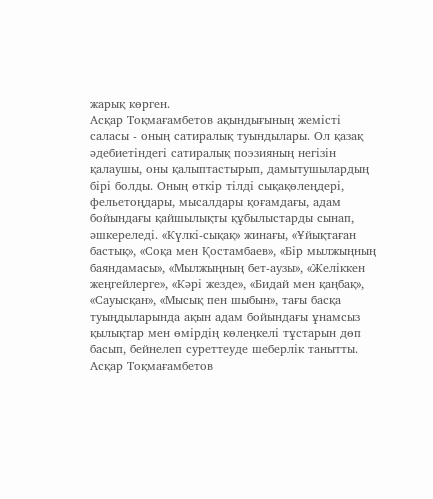жарық көрген.
Асқар Тоқмағамбетов ақындығының жемісті саласы - оның сатиралық туындылары. Ол қазақ әдебиетіндегі сатиралық поэзияның негізін қалаушы, оны қалыптастырып, дамытушылардың бірі болды. Оның өткір тілді сықақөлеңдері, фельетоңдары, мысалдары қоғамдағы, адам бойындағы қайшылықты құбылыстарды сынап, әшкереледі. «Күлкі-сықақ» жинағы, «Ұйықтаған бастық», «Соқа мен Қостамбаев», «Бір мылжыңның баяндамасы», «Мылжыңның бет-аузы», «Желіккен жеңгейлерге», «Кәрі жезде», «Бидай мен қаңбақ», «Сауысқан», «Мысық пен шыбын», тағы басқа туыңдыларында ақын адам бойындағы ұнамсыз қылықтар мен өмірдің көлеңкелі тұстарын дөп басып, бейнелеп суреттеуде шеберлік танытты. Асқар Тоқмағамбетов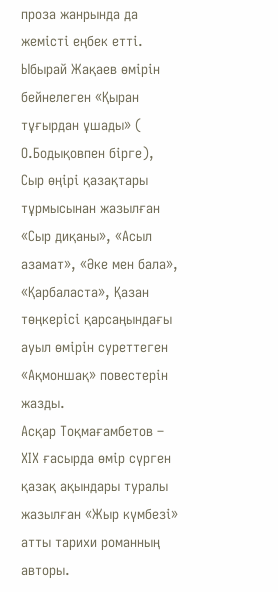проза жанрында да жемісті еңбек етті. Ыбырай Жақаев өмірін бейнелеген «Қыран тұғырдан ұшады» ( О.Бодықовпен бірге), Сыр өңірі қазақтары тұрмысынан жазылған «Сыр диқаны», «Асыл азамат», «Әке мен бала», «Қарбаласта», Қазан төңкерісі қарсаңындағы ауыл өмірін суреттеген «Ақмоншақ» повестерін жазды.
Асқар Тоқмағамбетов – ХІХ ғасырда өмір сүрген қазақ ақындары туралы жазылған «Жыр күмбезі» атты тарихи романның авторы.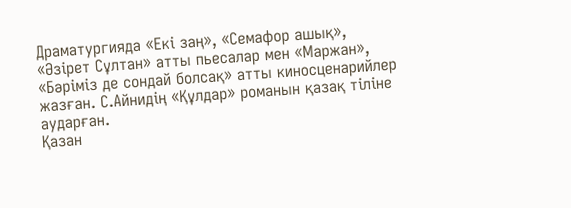Драматургияда «Екі заң», «Семафор ашық», «Әзірет Сұлтан» атты пьесалар мен «Маржан», «Бәріміз де сондай болсақ» атты киносценарийлер жазған. С.Айнидің «Құлдар» романын қазақ тіліне аударған.
Қазан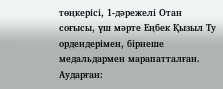төңкерісі, 1-дәрежелі Отан соғысы, үш мәрте Еңбек Қызыл Ту ордендерімен, бірнеше медальдармен марапатталған.
Аударған: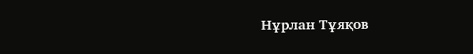Нұрлан Тұяқов